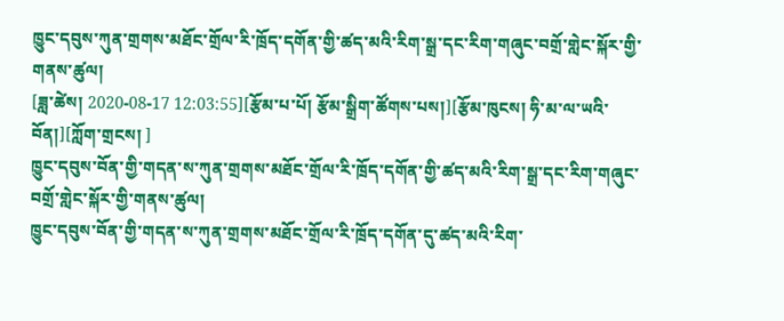ཁྱུང་དབུས་ཀུན་གྲགས་མཐོང་གྲོལ་རི་ཁྲོད་དགོན་གྱི་ཚད་མའི་རིག་སྒྲ་དང་རིག་གཞུང་བགྲོ་གླེང་སྐོར་གྱི་གནས་ཚུལ།
[ཟླ་ཚེས། 2020-08-17 12:03:55][རྩོམ་པ་པོ། རྩོམ་སྒྲིག་ཚོགས་པས།][རྩོམ་ཁུངས། ཧི་མ་ལ་ཡའི་བོན།][ཀློག་གྲངས། ]
ཁྱུང་དབུས་བོན་གྱི་གདན་ས་ཀུན་གྲགས་མཐོང་གྲོལ་རི་ཁྲོད་དགོན་གྱི་ཚད་མའི་རིག་སྒྲ་དང་རིག་གཞུང་བགྲོ་གླེང་སྐོར་གྱི་གནས་ཚུལ།
ཁྱུང་དབུས་བོན་གྱི་གདན་ས་ཀུན་གྲགས་མཐོང་གྲོལ་རི་ཁྲོད་དགོན་དུ་ཚད་མའི་རིག་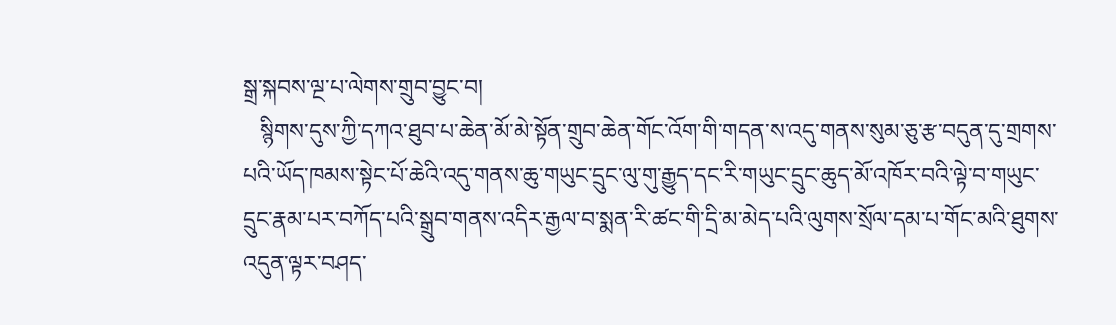སྒྲ་སྐབས་ལྔ་པ་ལེགས་གྲུབ་བྱུང་བ།
   སྙིགས་དུས་ཀྱི་དཀའ་ཐུབ་པ་ཆེན་མོ་མེ་སྟོན་གྲུབ་ཆེན་གོང་འོག་གི་གདན་ས་འདུ་གནས་སུམ་ཅུ་རྩ་བདུན་དུ་གྲགས་པའི་ཡོད་ཁམས་སྟེང་པོ་ཆེའི་འདུ་གནས་ཆུ་གཡུང་དྲུང་ལུ་གུ་རྒྱུད་དང་རི་གཡུང་དྲུང་ཆུད་མོ་འཁོར་བའི་ལྟེ་བ་གཡུང་དྲུང་རྣམ་པར་བཀོད་པའི་སྒྲུབ་གནས་འདིར་རྒྱལ་བ་སྨན་རི་ཚང་གི་དྲི་མ་མེད་པའི་ལུགས་སྲོལ་དམ་པ་གོང་མའི་ཐུགས་འདུན་ལྟར་བཤད་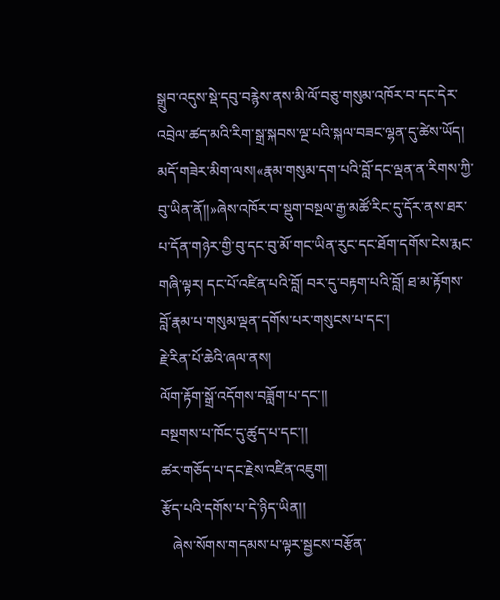སྒྲུབ་འདུས་སྡེ་དབུ་བརྙེས་ནས་མི་ལོ་བཅུ་གསུམ་འཁོར་བ་དང་དེར་འབྲེལ་ཚད་མའི་རིག་སྒྲ་སྐབས་ལྔ་པའི་སྐལ་བཟང་ལྷན་དུ་ཚེས་ཡོད། མདོ་གཟེར་མིག་ལས།«རྣམ་གསུམ་དག་པའི་བློ་དང་ལྡན་ན་རིགས་ཀྱི་བུ་ཡིན་ནོ།།»ཞེས་འཁོར་བ་སྡུག་བསྔལ་རྒྱ་མཚོ་རིང་དུ་དོར་ནས་ཐར་པ་དོན་གཉེར་གྱི་བུ་དང་བུ་མོ་གང་ཡིན་རུང་དང་ཐོག་དགོས་ངེས་རྨང་གཞི་ལྟར། དང་པོ་འཛིན་པའི་བློ། བར་དུ་བརྟག་པའི་བློ། ཐ་མ་རྟོགས་བློ་རྣམ་པ་གསུམ་ལྡན་དགོས་པར་གསུངས་པ་དང་།
རྗེ་རིན་པོ་ཆེའི་ཞལ་ནས།
ལོག་རྟོག་སྒྲོ་འདོགས་བཟློག་པ་དང་།།
བསྔགས་པ་ཁོང་དུ་ཚུད་པ་དང་།།
ཚར་གཅོད་པ་དང་རྗེས་འཛིན་འཇུག།
རྩོད་པའི་དགོས་པ་དེ་ཉིད་ཡིན།།
   ཞེས་སོགས་གདམས་པ་ལྟར་སྦྱངས་བརྩོན་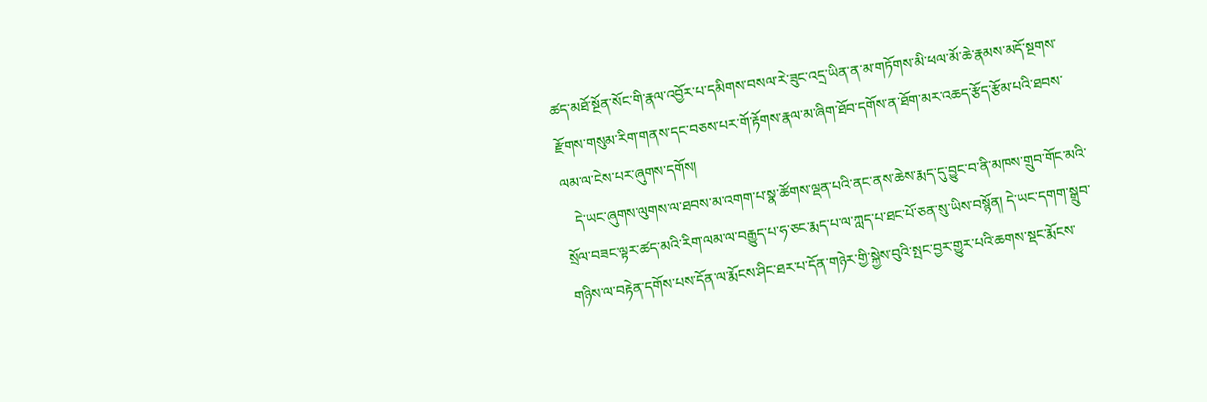ཚད་མཐོ་སྔོན་སོང་གི་རྣལ་འབྱོར་པ་དམིགས་བསལ་རེ་ཟུང་འདྲ་ཡིན་ན་མ་གཏོགས་མི་ཕལ་མོ་ཆེ་རྣམས་མདོ་སྔགས་རྫོགས་གསུམ་རིག་གནས་དང་བཅས་པར་གོ་རྟོགས་རྣལ་མ་ཞིག་ཐོབ་དགོས་ན་ཐོག་མར་འཆད་རྩོད་རྩོམ་པའི་ཐབས་ལམ་ལ་ངེས་པར་ཞུགས་དགོས།
   དེ་ཡང་ཞུགས་ལུགས་ལ་ཐབས་མ་འགག་པ་སྣ་ཚོགས་ལྡན་པའི་ནང་ནས་ཆེས་རྨད་དུ་བྱུང་བ་ནི་མཁས་གྲུབ་གོང་མའི་སྲོལ་བཟང་ལྟར་ཚད་མའི་རིག་ལམ་ལ་བརྒྱུད་པ་ཧ་ཅང་རྨད་པ་ལ་ཀླད་པ་ཐང་པོ་ཅན་སུ་ཡིས་བསྙོན། དེ་ཡང་དགག་སྒྲུབ་གཉིས་ལ་བརྟེན་དགོས་པས་དོན་ལ་རྨོངས་ཤིང་ཐར་པ་དོན་གཉེར་གྱི་སྐྱེས་བུའི་སྤང་བྱར་གྱུར་པའི་ཆགས་སྡང་རྨོངས་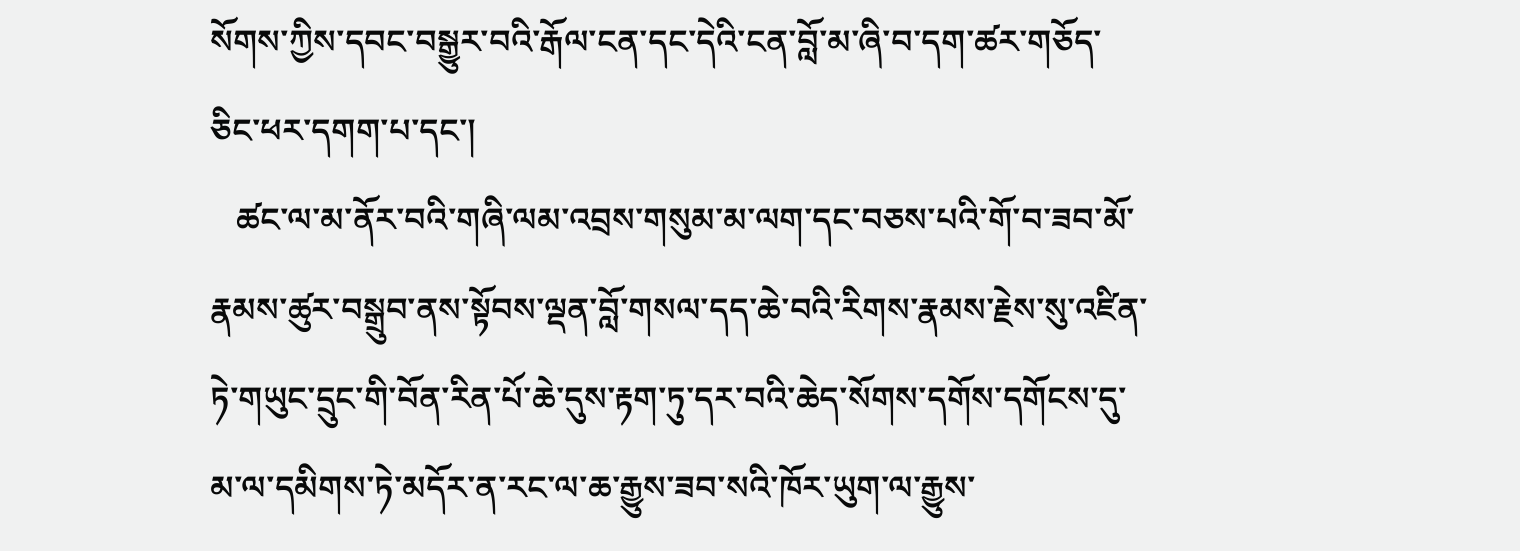སོགས་ཀྱིས་དབང་བསྒྱུར་བའི་རྒོལ་ངན་དང་དེའི་ངན་བློ་མ་ཞི་བ་དག་ཚར་གཅོད་ཅིང་ཕར་དགག་པ་དང་།
   ཚང་ལ་མ་ནོར་བའི་གཞི་ལམ་འབྲས་གསུམ་མ་ལག་དང་བཅས་པའི་གོ་བ་ཟབ་མོ་རྣམས་ཚུར་བསྒྲུབ་ནས་སྟོབས་ལྡན་བློ་གསལ་དད་ཆེ་བའི་རིགས་རྣམས་རྗེས་སུ་འཛིན་ཏེ་གཡུང་དྲུང་གི་བོན་རིན་པོ་ཆེ་དུས་རྟག་ཏུ་དར་བའི་ཆེད་སོགས་དགོས་དགོངས་དུ་མ་ལ་དམིགས་ཏེ་མདོར་ན་རང་ལ་ཆ་རྒྱུས་ཟབ་སའི་ཁོར་ཡུག་ལ་རྒྱུས་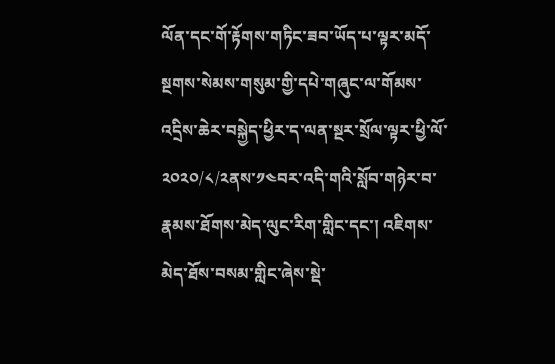ལོན་དང་གོ་རྟོགས་གཏིང་ཟབ་ཡོད་པ་ལྟར་མདོ་སྔགས་སེམས་གསུམ་གྱི་དཔེ་གཞུང་ལ་གོམས་འདྲིས་ཆེར་བསྐྱེད་ཕྱིར་ད་ལན་སྔར་སྲོལ་ལྟར་ཕྱི་ལོ་༢༠༢༠/༨/༢ནས་༡༤བར་འདི་གའི་སློབ་གཉེར་བ་རྣམས་ཐོགས་མེད་ལུང་རིག་གླིང་དང་། འཇིགས་མེད་ཐོས་བསམ་གླིང་ཞེས་སྡེ་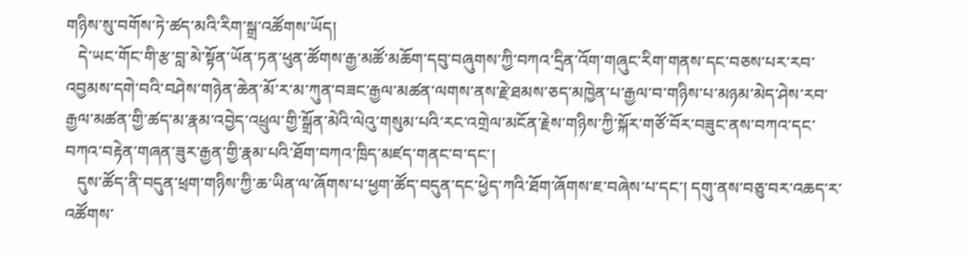གཉིས་སུ་བགོས་ཏེ་ཚད་མའི་རིག་སྒྲ་འཚོགས་ཡོད།
   དེ་ཡང་གོང་གི་རྩ་བླ་མེ་སྟོན་ཡོན་ཏན་ཕུན་ཚོགས་རྒྱ་མཚོ་མཆོག་དབུ་བཞུགས་ཀྱི་བཀའ་དྲིན་འོག་གཞུང་རིག་གནས་དང་བཅས་པར་རབ་འབྱམས་དགེ་བའི་བཤེས་གཉེན་ཆེན་མོ་ར་མ་ཀུན་བཟང་རྒྱལ་མཚན་ལགས་ནས་རྗེ་ཐམས་ཅད་མཁྱེན་པ་རྒྱལ་བ་གཉིས་པ་མཉམ་མེད་ཤེས་རབ་རྒྱལ་མཚན་གྱི་ཚད་མ་རྣམ་འབྱེད་འཕྲུལ་གྱི་སྒྲོན་མེའི་ལེའུ་གསུམ་པའི་རང་འགྲེལ་མངོན་རྗེས་གཉིས་ཀྱི་སྐོར་གཙོ་བོར་བཟུང་ནས་བཀའ་དང་བཀའ་བརྟེན་གཞན་ཟུར་རྒྱན་གྱི་རྣམ་པའི་ཐོག་བཀའ་ཁྲིད་མཛད་གནང་བ་དང་།
   དུས་ཚོད་ནི་བདུན་ཕྲག་གཉིས་ཀྱི་ཆ་ཡིན་ལ་ཞོགས་པ་ཕྱག་ཚོད་བདུན་དང་ཕྱེད་ཀའི་ཐོག་ཞོགས་ཇ་བཞེས་པ་དང་། དགུ་ནས་བཅུ་བར་འཆད་ར་འཚོགས་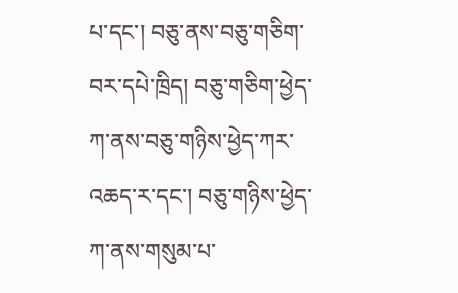པ་དང་། བཅུ་ནས་བཅུ་གཅིག་བར་དཔེ་ཁྲིད། བཅུ་གཅིག་ཕྱེད་ཀ་ནས་བཅུ་གཉིས་ཕྱེད་ཀར་འཆད་ར་དང་། བཅུ་གཉིས་ཕྱེད་ཀ་ནས་གསུམ་པ་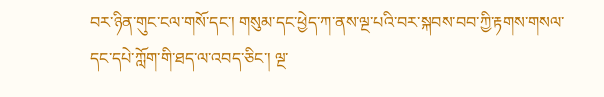བར་ཉིན་གུང་ངལ་གསོ་དང་། གསུམ་དང་ཕྱེད་ཀ་ནས་ལྔ་པའི་བར་སྐབས་བབ་ཀྱི་རྟགས་གསལ་དང་དཔེ་ཀློག་གི་ཐད་ལ་འབད་ཅིང་། ལྔ་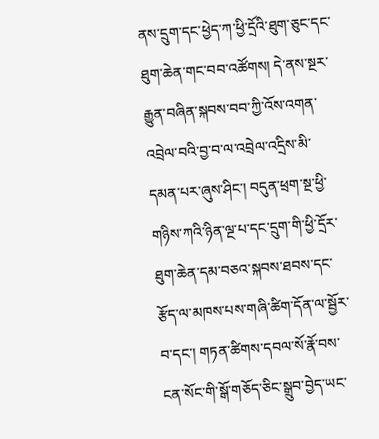ནས་དྲུག་དང་ཕྱེད་ཀ་ཕྱི་དྲོའི་ཐུག་ཅུང་དང་ཐུག་ཆེན་གང་བབ་འཚོགས། དེ་ནས་སྔར་རྒྱུན་བཞིན་སྐབས་བབ་ཀྱི་འོས་འགན་འབྲེལ་བའི་བྱ་བ་ལ་འབྲེལ་འདྲིས་མི་དམན་པར་ཞུས་ཤིང་། བདུན་ཕྲག་སྔ་ཕྱི་གཉིས་ཀའི་ཉིན་ལྔ་པ་དང་དྲུག་གི་ཕྱི་དྲོར་ཐུག་ཆེན་དམ་བཅའ་སྐབས་ཐབས་དང་རྩོད་ལ་མཁས་པས་གཞི་ཚིག་དོན་ལ་སྦྱོར་བ་དང་། གཏན་ཚིགས་དབལ་སོ་རྣོ་བས་ངན་སོང་གི་སྒོ་གཅོད་ཅིང་སྒྲུབ་བྱེད་ཡང་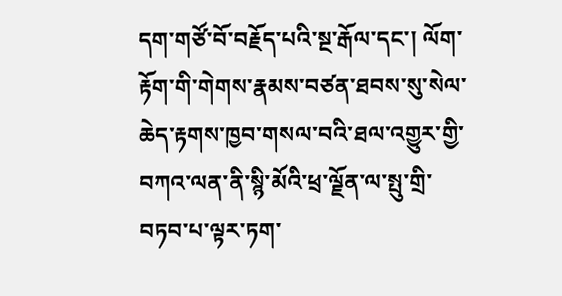དག་གཙོ་བོ་བརྗོད་པའི་སྔ་རྒོལ་དང་། ལོག་རྟོག་གི་གེགས་རྣམས་བཙན་ཐབས་སུ་སེལ་ཆེད་རྟགས་ཁྱབ་གསལ་བའི་ཐལ་འགྱུར་གྱི་བཀའ་ལན་ནི་སྙི་མོའི་ཕྲ་ལྗོན་ལ་སྤུ་གྲི་བཏབ་པ་ལྟར་ཏག་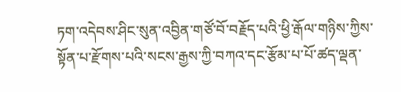ཏག་འདེབས་ཤིང་སུན་འབྱིན་གཙོ་བོ་བརྗོད་པའི་ཕྱི་རྒོལ་གཉིས་ཀྱིས་སྟོན་པ་རྫོགས་པའི་སངས་རྒྱས་ཀྱི་བཀའ་དང་རྩོམ་པ་པོ་ཚད་ལྡན་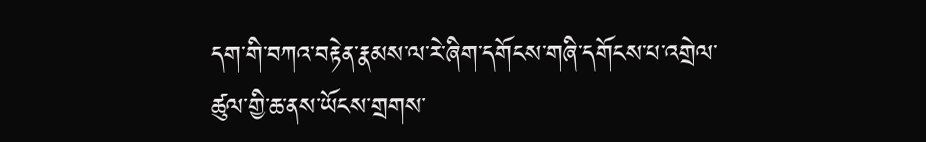དག་གི་བཀའ་བརྟེན་རྣམས་ལ་རེ་ཞིག་དགོངས་གཞི་དགོངས་པ་འགྲེལ་ཚུལ་གྱི་ཆ་ནས་ཡོངས་གྲགས་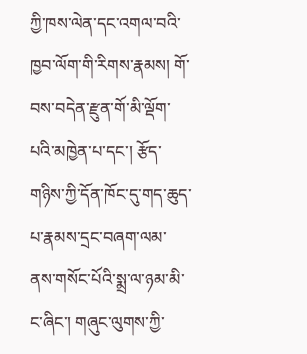ཀྱི་ཁས་ལེན་དང་འགལ་བའི་ཁྱབ་ལོག་གི་རིགས་རྣམས། གོ་བས་བདེན་རྫུན་གོ་མི་ལྡོག་པའི་མཁྱེན་པ་དང་། རྩོད་གཉིས་ཀྱི་དོན་ཁོང་དུ་གད་ཆུད་པ་རྣམས་དྲང་བཞག་ལམ་ནས་གསོང་པོའི་སྨྲ་ལ་ཉམ་མི་ང་ཞིང་། གཞུང་ལུགས་ཀྱི་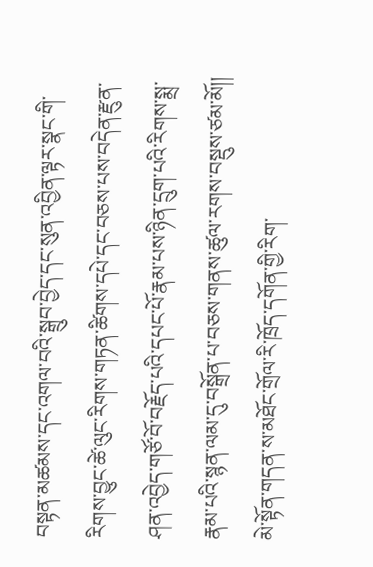བསྟན་མཚམས་དང་འགལ་བའི་སྒྲུབ་བྱེད་དང་སུན་འབྱིན་ལྟར་སྣང་གི་རིགས་བྱུང་ཚེ་ལུང་རིགས་གཏན་ཚིགས་དཔེ་དང་བཅས་པས་བདེན་རྫུན་ཤན་འབྱེད་གཙོ་བོ་བརྗོད་པའི་དཔང་པོ་རྣམ་པས་ཉིན་དྲུག་པའི་རིགས་སྨྲ་རྣམ་པའི་སྙན་ལམ་དུ་བསྒྲོན་པ་བཅས་གནས་ཚུལ་རགས་བསྡུས་ཙམ་མོ།།
མེ་སྟོན་གདན་ས་མཐོང་གྲོལ་རི་ཁྲོད་དགོན་གྱི་རིག་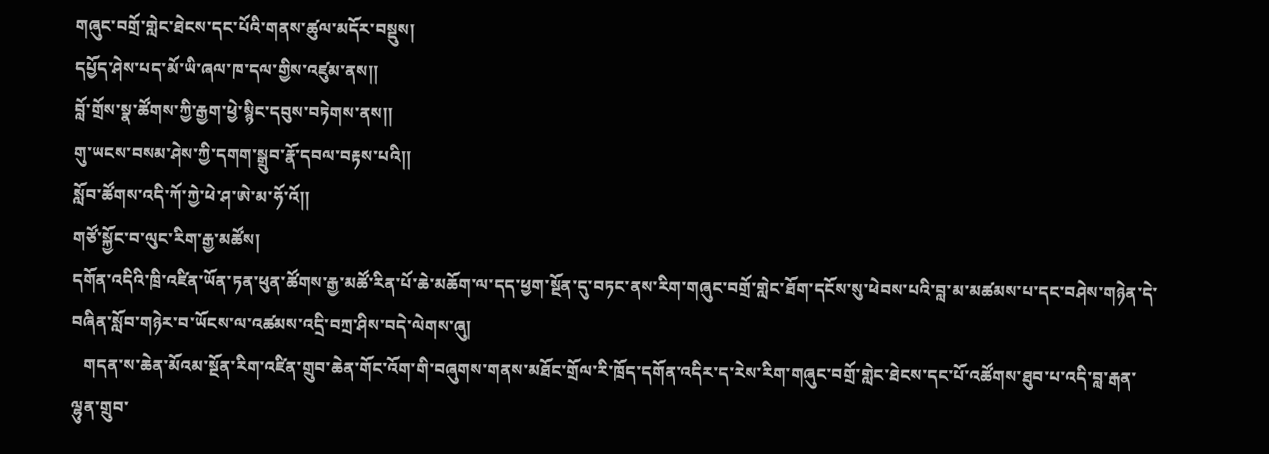གཞུང་བགྲོ་གླེང་ཐེངས་དང་པོའི་གནས་ཚུལ་མདོར་བསྡུས།
དཔྱོད་ཤེས་པད་མོ་ཡི་ཞལ་ཁ་དལ་གྱིས་འཛུམ་ནས།།
བློ་གྲོས་སྣ་ཚོགས་ཀྱི་རྒྱག་ཕྱེ་སྙིང་དབུས་བཏེགས་ནས།།
གུ་ཡངས་བསམ་ཤེས་ཀྱི་དགག་སྒྲུབ་རྣོ་དབལ་བརྟས་པའི།།
སློབ་ཚོགས་འདི་ཀོ་ཀྱེ་ཕེ་ཤ་ཨེ་མ་ཧོ་འོ།།
གཙོ་སྐྱོང་བ་ལུང་རིག་རྒྱ་མཚོས།
དགོན་འདིའི་ཁྲི་འཛིན་ཡོན་ཏན་ཕུན་ཚོགས་རྒྱ་མཚོ་རིན་པོ་ཆེ་མཆོག་ལ་དད་ཕྱག་སྔོན་དུ་བཏང་ནས་རིག་གཞུང་བགྲོ་གླེང་ཐོག་དངོས་སུ་ཕེབས་པའི་བླ་མ་མཚམས་པ་དང་བཤེས་གཉེན་དེ་བཞིན་སློབ་གཉེར་བ་ཡོངས་ལ་འཚམས་འདྲི་བཀྲ་ཤིས་བདེ་ལེགས་ཞུ།
   གདན་ས་ཆེན་མོའམ་སྔོན་རིག་འཛིན་གྲུབ་ཆེན་གོང་འོག་གི་བཞུགས་གནས་མཐོང་གྲོལ་རི་ཁྲོད་དགོན་འདིར་ད་རེས་རིག་གཞུང་བགྲོ་གླེང་ཐེངས་དང་པོ་འཚོགས་ཐུབ་པ་འདི་བླ་རྒན་ལྷུན་གྲུབ་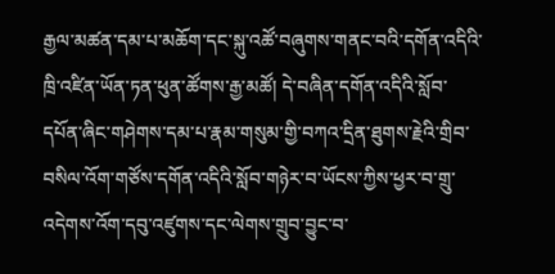རྒྱལ་མཚན་དམ་པ་མཆོག་དང་སྐུ་འཚོ་བཞུགས་གནང་བའི་དགོན་འདིའི་ཁྲི་འཛིན་ཡོན་ཏན་ཕུན་ཚོགས་རྒྱ་མཚོ། དེ་བཞིན་དགོན་འདིའི་སློབ་དཔོན་ཞིང་གཤེགས་དམ་པ་རྣམ་གསུམ་གྱི་བཀའ་དྲིན་ཐུགས་རྗེའི་གྲིབ་བསིལ་འོག་གཙོས་དགོན་འདིའི་སློབ་གཉེར་བ་ཡོངས་ཀྱིས་ཕྱར་བ་གྲུ་འདེགས་འོག་དབུ་འཛུགས་དང་ལེགས་གྲུབ་བྱུང་བ་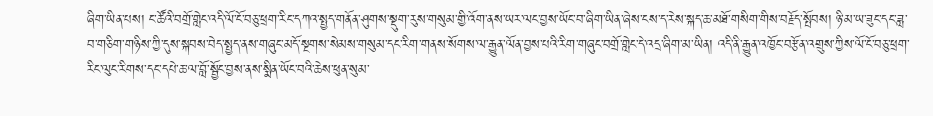ཞིག་ཡིན་པས། ང་ཚོའི་བགྲོ་གླེང་འདི་ལོ་ངོ་བཅུ་ཕྲག་རིང་དཀའ་སྤྱད་གནོན་ཤུགས་སྡུག་རུས་གསུམ་གྱི་འོག་ནས་ཡར་ལང་བྱས་ཡོང་བ་ཞིག་ཡིན་ཞེས་ངས་ད་རེས་སྐད་ཆ་མཐོ་གསིག་གིས་བརྗོད་སྤོབས། ཉི་མ་ཡ་ཟུང་དང་ཟླ་བ་གཅིག་གཉིས་ཀྱི་དུས་སྐབས་བེད་སྤྱད་ནས་གཞུང་མདོ་སྔགས་སེམས་གསུམ་དང་རིག་གནས་སོགས་ལ་རྒྱུན་ལོན་བྱས་པའི་རིག་གཞུང་བགྲོ་གླེང་དེ་འདྲ་ཞིག་མ་ཡིན། འདི་ནི་རྒྱུན་འཁྱོང་བརྩོན་འགྲུས་ཀྱིས་ལོ་ངོ་བཅུ་ཕྲག་རིང་ལུང་རིགས་དང་དཔེ་ཆ་ལ་བློ་སྦྱོང་བྱས་ནས་སྨིན་ཡོང་བའི་ཆེས་ཕུན་སུམ་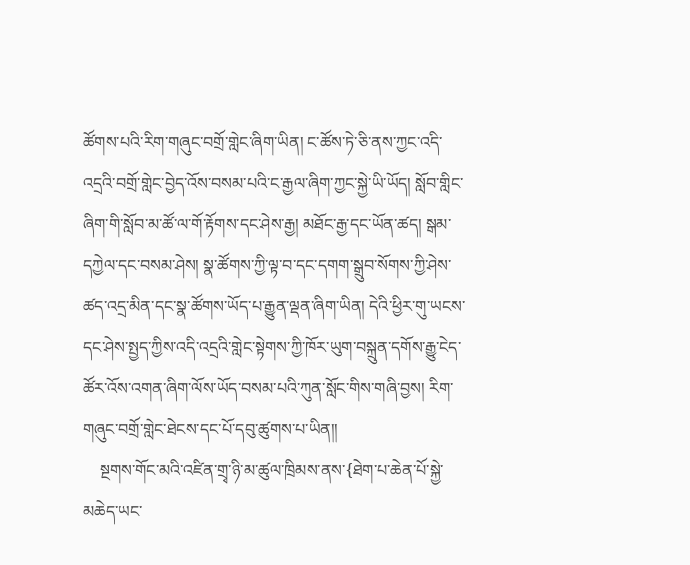ཚོགས་པའི་རིག་གཞུང་བགྲོ་གླེང་ཞིག་ཡིན། ང་ཚོས་ཏེ་ཅི་ནས་ཀྱང་འདི་འདྲའི་བགྲོ་གླེང་བྱེད་འོས་བསམ་པའི་ང་རྒྱལ་ཞིག་ཀྱང་སྐྱེ་ཡི་ཡོད། སློབ་གླིང་ཞིག་གི་སློབ་མ་ཚོ་ལ་གོ་རྟོགས་དང་ཤེས་རྒྱ། མཐོང་རྒྱ་དང་ཡོན་ཚད། སྒམ་དཀྱེལ་དང་བསམ་ཤེས། སྣ་ཚོགས་ཀྱི་ལྟ་བ་དང་དགག་སྒྲུབ་སོགས་ཀྱི་ཤེས་ཚད་འདྲ་མིན་དང་སྣ་ཚོགས་ཡོད་པ་རྒྱུན་ལྡན་ཞིག་ཡིན། དེའི་ཕྱིར་གུ་ཡངས་དང་ཤེས་སྤྱད་ཀྱིས་འདི་འདྲའི་གླེང་སྟེགས་ཀྱི་ཁོར་ཡུག་བསྐྲུན་དགོས་རྒྱུ་ངེད་ཚོར་འོས་འགན་ཞིག་ལོས་ཡོད་བསམ་པའི་ཀུན་སློང་གིས་གཞི་བྱས། རིག་གཞུང་བགྲོ་གླེང་ཐེངས་དང་པོ་དབུ་ཚུགས་པ་ཡིན།།
    སྔགས་གོང་མའི་འཛིན་གྲྭ་ཉི་མ་ཚུལ་ཁྲིམས་ནས་{ཐེག་པ་ཆེན་པོ་སྐྱེ་མཆེད་ཡང་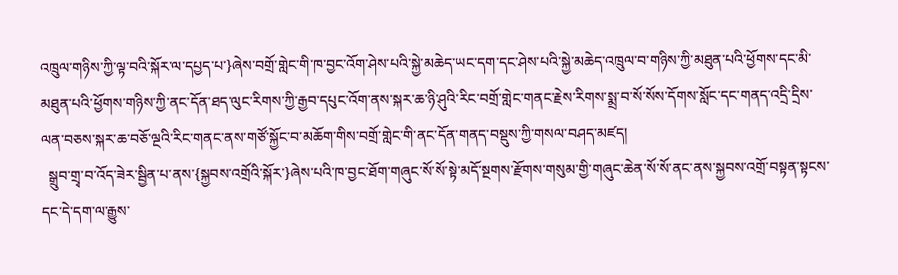འཁྲུལ་གཉིས་ཀྱི་ལྟ་བའི་སྐོར་ལ་དཔྱད་པ་}ཞེས་བགྲོ་གླེང་གི་ཁ་བྱང་འོག་ཤེས་པའི་སྐྱེ་མཆེད་ཡང་དག་དང་ཤེས་པའི་སྐྱེ་མཆེད་འཁྲུལ་བ་གཉིས་ཀྱི་མཐུན་པའི་ཕྱོགས་དང་མི་མཐུན་པའི་ཕྱོགས་གཉིས་ཀྱི་ནང་དོན་ཐད་ལུང་རིགས་ཀྱི་རྒྱབ་དཔུང་འོག་ནས་སྐར་ཆ་ཉི་ཤུའི་རིང་བགྲོ་གླེང་གནང་རྗེས་རིགས་སྨྲ་བ་སོ་སོས་དོགས་སློང་དང་གནད་འདྲི་དྲིས་ལན་བཅས་སྐར་ཆ་བཅོ་ལྔའི་རིང་གནང་ནས་གཙོ་སྐྱོང་བ་མཆོག་གིས་བགྲོ་གླེང་གི་ནང་དོན་གནད་བསྡུས་ཀྱི་གསལ་བཤད་མཛད།
  སྒྲུབ་གྲྭ་བ་འོད་ཟེར་སྦྱིན་པ་ནས་{སྐྱབས་འགྲོའི་སྐོར་}ཞེས་པའི་ཁ་བྱང་ཐོག་གཞུང་སོ་སོ་སྟེ་མདོ་སྔགས་རྫོགས་གསུམ་གྱི་གཞུང་ཆེན་སོ་སོ་ནང་ནས་སྐྱབས་འགྲོ་བསྟན་སྟངས་དང་དེ་དག་ལ་རྒྱུས་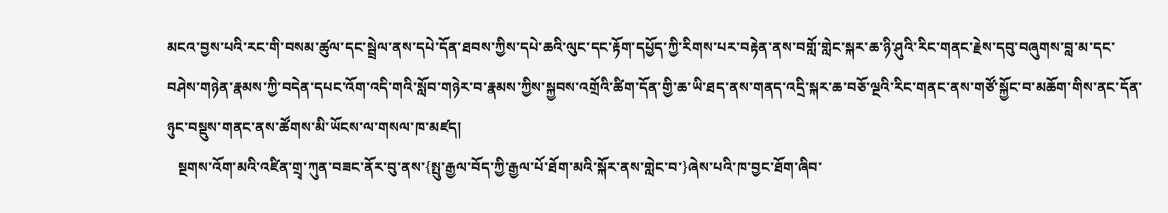མངའ་བྱས་པའི་རང་གི་བསམ་ཚུལ་དང་སྦྲེལ་ནས་དཔེ་དོན་ཐབས་ཀྱིས་དཔེ་ཆའི་ལུང་དང་རྟོག་དཔྱོད་ཀྱི་རིགས་པར་བརྟེན་ནས་བགློ་གླེང་སྐར་ཆ་ཉི་ཤུའི་རིང་གནང་རྗེས་དབུ་བཞུགས་བླ་མ་དང་བཤེས་གཉེན་རྣམས་ཀྱི་བདེན་དཔང་འོག་འདི་གའི་སློབ་གཉེར་བ་རྣམས་ཀྱིས་སྐྱབས་འགྲོའི་ཚིག་དོན་གྱི་ཆ་ཡི་ཐད་ནས་གནད་འདྲི་སྐར་ཆ་བཅོ་ལྔའི་རིང་གནང་ནས་གཙོ་སྐྱོང་བ་མཆོག་གིས་ནང་དོན་ཉུང་བསྡུས་གནང་ནས་ཚོགས་མི་ཡོངས་ལ་གསལ་ཁ་མཛད།
   སྔགས་འོག་མའི་འཛིན་གྲྭ་ཀུན་བཟང་ནོར་བུ་ནས་{སྤུ་རྒྱལ་བོད་ཀྱི་རྒྱལ་པོ་ཐོག་མའི་སྐོར་ནས་གླེང་བ་}ཞེས་པའི་ཁ་བྱང་ཐོག་ཞིབ་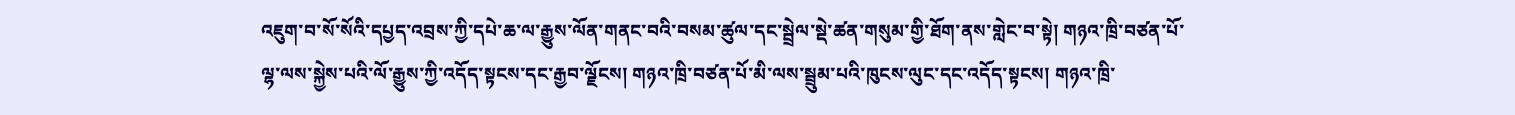འཇུག་བ་སོ་སོའི་དཔྱད་འབྲས་ཀྱི་དཔེ་ཆ་ལ་རྒྱུས་ལོན་གནང་བའི་བསམ་ཚུལ་དང་སྦྲེལ་སྡེ་ཚན་གསུམ་གྱི་ཐོག་ནས་གླེང་བ་སྟེ། གཉའ་ཁྲི་བཙན་པོ་ལྷ་ལས་སྐྱེས་པའི་ལོ་རྒྱུས་ཀྱི་འདོད་སྟངས་དང་རྒྱབ་ལྗོངས། གཉའ་ཁྲི་བཙན་པོ་མི་ལས་སྦྲུམ་པའི་ཁུངས་ལུང་དང་འདོད་སྟངས། གཉའ་ཁྲི་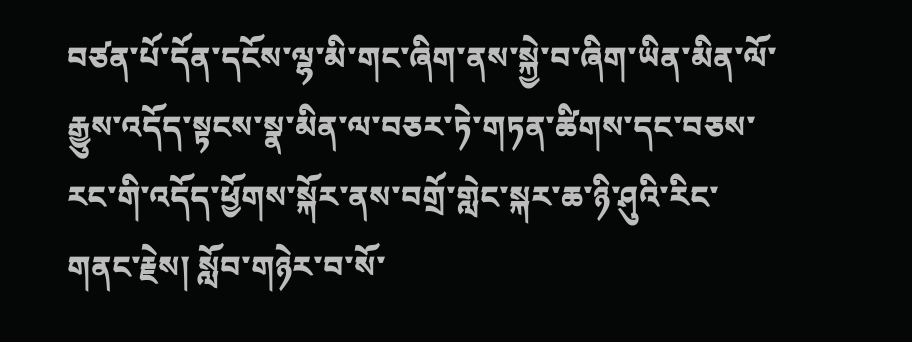བཙན་པོ་དོན་དངོས་ལྷ་མི་གང་ཞིག་ནས་སྐྱེ་བ་ཞིག་ཡིན་མིན་ལོ་རྒྱུས་འདོད་སྟངས་སྣ་མིན་ལ་བཅར་ཏེ་གཏན་ཚིགས་དང་བཅས་རང་གི་འདོད་ཕྱོགས་སྐོར་ནས་བགྲོ་གླེང་སྐར་ཆ་ཉི་ཤུའི་རིང་གནང་རྗེས། སློབ་གཉེར་བ་སོ་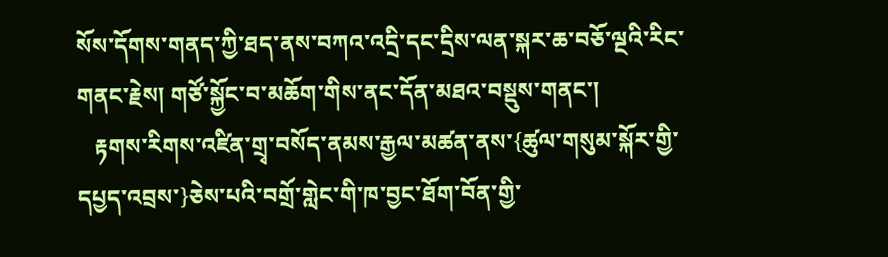སོས་དོགས་གནད་ཀྱི་ཐད་ནས་བཀའ་འདྲི་དང་དྲིས་ལན་སྐར་ཆ་བཅོ་ལྔའི་རིང་གནང་རྗེས། གཙོ་སྐྱོང་བ་མཆོག་གིས་ནང་དོན་མཐའ་བསྡུས་གནང་།
   རྟགས་རིགས་འཛིན་གྲྭ་བསོད་ནམས་རྒྱལ་མཚན་ནས་{ཚུལ་གསུམ་སྐོར་གྱི་དཔྱད་འབྲས་}ཅེས་པའི་བགྲོ་གླེང་གི་ཁ་བྱང་ཐོག་བོན་གྱི་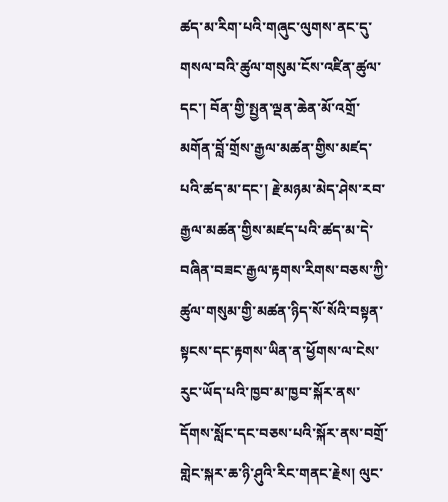ཚད་མ་རིག་པའི་གཞུང་ལུགས་ནང་དུ་གསལ་བའི་ཚུལ་གསུམ་ངོས་འཛིན་ཚུལ་དང་། བོན་གྱི་སྤྱན་ལྡན་ཆེན་མོ་འགྲོ་མགོན་བློ་གྲོས་རྒྱལ་མཚན་གྱིས་མཛད་པའི་ཚད་མ་དང་། རྗེ་མཉམ་མེད་ཤེས་རབ་རྒྱལ་མཚན་གྱིས་མཛད་པའི་ཚད་མ་དེ་བཞིན་བཟང་རྒྱལ་རྟགས་རིགས་བཅས་ཀྱི་ཚུལ་གསུམ་གྱི་མཚན་ཉིད་སོ་སོའི་བསྟན་སྟངས་དང་རྟགས་ཡིན་ན་ཕྱོགས་ལ་ངེས་རུང་ཡོད་པའི་ཁྱབ་མ་ཁྱབ་སྐོར་ནས་དོགས་སློང་དང་བཅས་པའི་སྐོར་ནས་བགྲོ་གླེང་སྐར་ཆ་ཉི་ཤུའི་རིང་གནང་རྗེས། ལུང་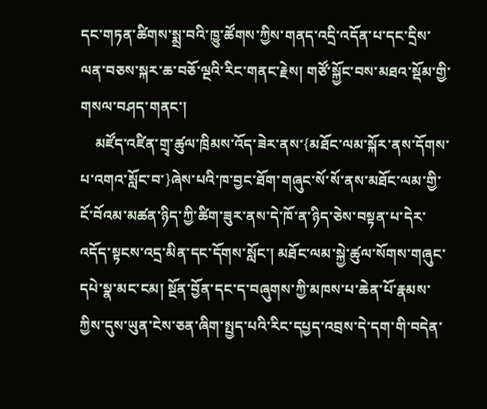དང་གཏན་ཚིགས་སྨྲ་བའི་ཁྱུ་ཚོགས་ཀྱིས་གནད་འདྲི་འདོན་པ་དང་དྲིས་ལན་བཅས་སྐར་ཆ་བཅོ་ལྔའི་རིང་གནང་རྗེས། གཙོ་སྐྱོང་བས་མཐའ་སྡོམ་གྱི་གསལ་བཤད་གནང་།
    མཛོད་འཛིན་གྲྭ་ཚུལ་ཁྲིམས་འོད་ཟེར་ནས་{མཐོང་ལམ་སྐོར་ནས་དོགས་པ་འགའ་སློང་བ་}ཞེས་པའི་ཁ་བྱང་ཐོག་གཞུང་སོ་སོ་ནས་མཐོང་ལམ་གྱི་ངོ་བོའམ་མཚན་ཉིད་ཀྱི་ཚིག་ཟུར་ནས་དེ་ཁོ་ན་ཉིད་ཅེས་བསྟན་པ་དེར་འདོད་སྟངས་འདྲ་མིན་དང་དོགས་སློང་། མཐོང་ལམ་སྐྱེ་ཚུལ་སོགས་གཞུང་དཔེ་སྣ་མང་ངམ། སྔོན་བྱོན་དང་ད་བཞུགས་ཀྱི་མཁས་པ་ཆེན་པོ་རྣམས་ཀྱིས་དུས་ཡུན་ངེས་ཅན་ཞིག་སྤྱད་པའི་རིང་དཔྱད་འབྲས་དེ་དག་གི་བདེན་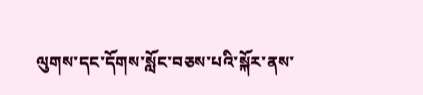ལུགས་དང་དོགས་སློང་བཅས་པའི་སྐོར་ནས་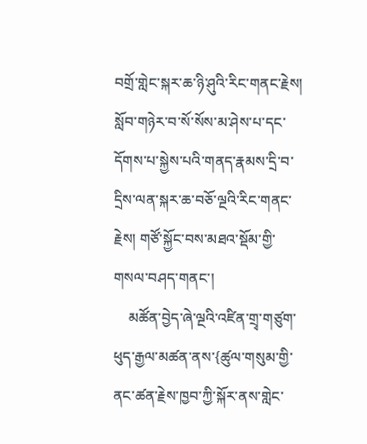བགྲོ་གླེང་སྐར་ཆ་ཉི་ཤུའི་རིང་གནང་རྗེས། སློབ་གཉེར་བ་སོ་སོས་མ་ཤེས་པ་དང་དོགས་པ་སྐྱེས་པའི་གནད་རྣམས་དྲི་བ་དྲིས་ལན་སྐར་ཆ་བཅོ་ལྔའི་རིང་གནང་རྗེས། གཙོ་སྐྱོང་བས་མཐའ་སྡོམ་གྱི་གསལ་བཤད་གནང་།
    མཚོན་བྱེད་ཞེ་ལྔའི་འཛིན་གྲྭ་གཙུག་ཕུད་རྒྱལ་མཚན་ནས་{ཚུལ་གསུམ་གྱི་ནང་ཚན་རྗེས་ཁྱབ་ཀྱི་སྐོར་ནས་གླེང་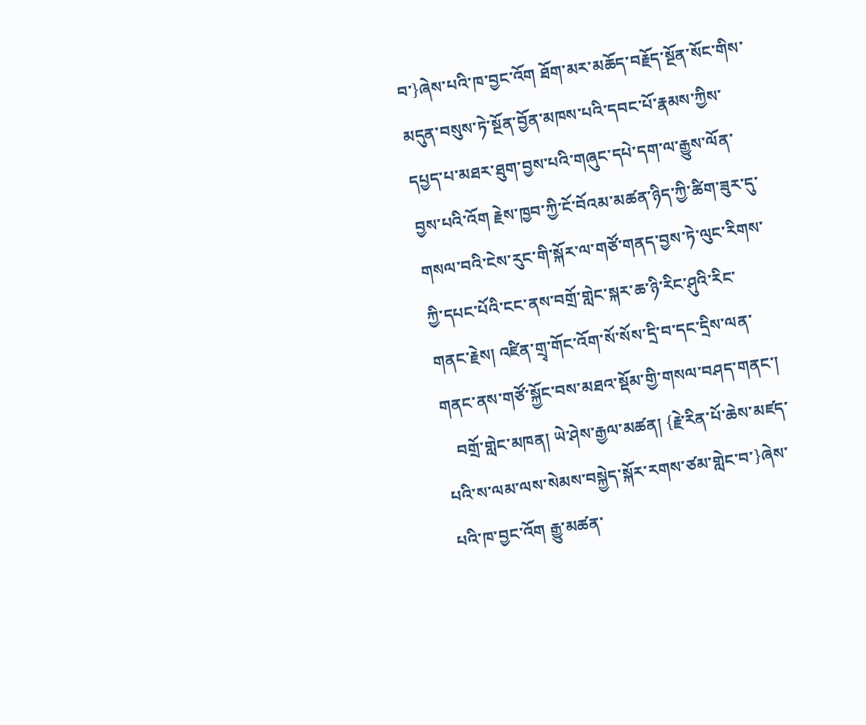བ་}ཞེས་པའི་ཁ་བྱང་འོག ཐོག་མར་མཆོད་བརྗོད་སྔོན་སོང་གིས་མདུན་བསུས་ཏེ་སྔོན་བྱོན་མཁས་པའི་དབང་པོ་རྣམས་ཀྱིས་དཔྱད་པ་མཐར་ཐུག་བྱས་པའི་གཞུང་དཔེ་དག་ལ་རྒྱུས་ལོན་བྱས་པའི་འོག རྗེས་ཁྱབ་ཀྱི་ངོ་བོའམ་མཚན་ཉིད་ཀྱི་ཚིག་ཟུར་དུ་གསལ་བའི་ངེས་རུང་གི་སྐོར་ལ་གཙོ་གནད་བྱས་ཏེ་ལུང་རིགས་ཀྱི་དཔང་པོའི་ངང་ནས་བགྲོ་གླེང་སྐར་ཆ་ཉི་རིང་ཤུའི་རིང་གནང་རྗེས། འཛིན་གྲྭ་གོང་འོག་སོ་སོས་དྲི་བ་དང་དྲིས་ལན་གནང་ནས་གཙོ་སྐྱོང་བས་མཐའ་སྡོམ་གྱི་གསལ་བཤད་གནང་།
   བགྲོ་གླེང་མཁན། ཡེ་ཤེས་རྒྱལ་མཚན། {རྗེ་རིན་པོ་ཆེས་མཛད་པའི་ས་ལམ་ལས་སེམས་བསྐྱེད་སྐོར་རགས་ཙམ་གླེང་བ་}ཞེས་པའི་ཁ་བྱང་འོག རྒྱུ་མཚན་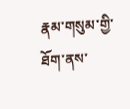རྣམ་གསུམ་གྱི་ཐོག་ནས་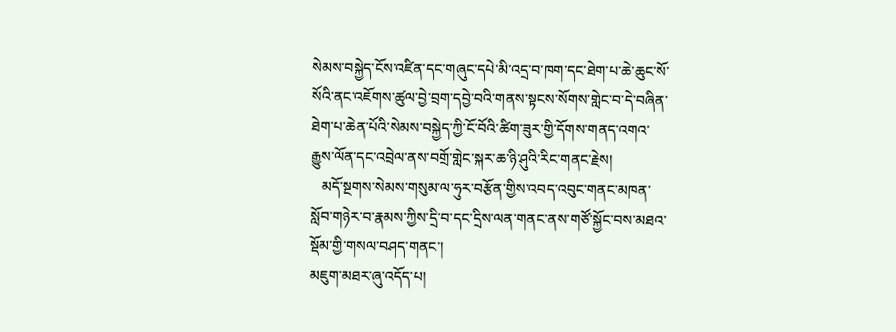སེམས་བསྐྱེད་ངོས་འཛིན་དང་གཞུང་དཔེ་མི་འདྲ་བ་ཁག་དང་ཐེག་པ་ཆེ་ཆུང་སོ་སོའི་ནང་འཇོགས་ཚུལ་བྱེ་བྲག་དབྱེ་བའི་གནས་སྟངས་སོགས་གླེང་བ་དེ་བཞིན་ཐེག་པ་ཆེན་པོའི་སེམས་བསྐྱེད་ཀྱི་ངོ་བོའི་ཚིག་ཟུར་གྱི་དོགས་གནད་འགའ་རྒྱུས་ལོན་དང་འབྲེལ་ནས་བགྲོ་གླེང་སྐར་ཆ་ཉི་ཤུའི་རིང་གནང་རྗེས།
   མདོ་སྔགས་སེམས་གསུམ་ལ་ཧུར་བརྩོན་གྱིས་འབད་འབུང་གནང་མཁན་སློབ་གཉེར་བ་རྣམས་ཀྱིས་དྲི་བ་དང་དྲིས་ལན་གནང་ནས་གཙོ་སྐྱོང་བས་མཐའ་སྡོམ་གྱི་གསལ་བཤད་གནང་།
མཇུག་མཐར་ཞུ་འདོད་པ།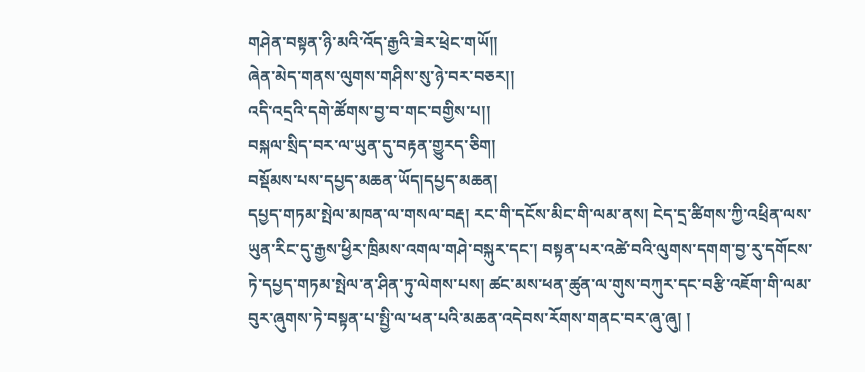གཤེན་བསྟན་ཉི་མའི་འོད་རྒྱའི་ཟེར་ཕྲེང་གཡོ།།
ཞེན་མེད་གནས་ལུགས་གཤིས་སུ་ཉེ་བར་བཅར།།
འདི་འདྲའི་དགེ་ཚོགས་བྱ་བ་གང་བགྱིས་པ།།
བསྐལ་སྲིད་བར་ལ་ཡུན་དུ་བརྟན་གྱུརད་ཅིག།
བསྡོམས་པས་དཔྱད་མཆན་ཡོད།དཔྱད་མཆན།
དཔྱད་གཏམ་སྤེལ་མཁན་ལ་གསལ་བརྡ། རང་གི་དངོས་མིང་གི་ལམ་ནས། ངེད་དྲ་ཚིགས་ཀྱི་འཕྲིན་ལས་ཡུན་རིང་དུ་རྒྱས་ཕྱིར་ཁྲིམས་འགལ་གཤེ་བསྐུར་དང་། བསྟན་པར་འཚེ་བའི་ལུགས་དགག་བྱ་རུ་དགོངས་ཏེ་དཔྱད་གཏམ་སྤེལ་ན་ཤིན་ཏུ་ལེགས་པས། ཚང་མས་ཕན་ཚུན་ལ་གུས་བཀུར་དང་བརྩི་འཇོག་གི་ལམ་བུར་ཞུགས་ཏེ་བསྟན་པ་སྤྱི་ལ་ཕན་པའི་མཆན་འདེབས་རོགས་གནང་བར་ཞུ་ཞུ། །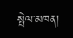སྤེལ་མཁན།